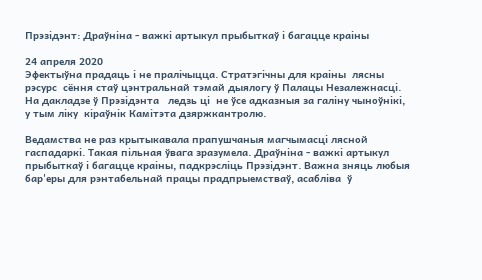Прэзідэнт: Драўніна - важкі артыкул прыбыткаў і багацце краіны

24 апреля 2020
Эфектыўна прадаць і не пралічыцца. Стратэгічны для краіны  лясны рэсурс  сёння стаў цэнтральнай тэмай дыялогу ў Палацы Незалежнасці. На дакладзе ў Прэзідэнта   ледзь ці  не ўсе адказныя за галіну чыноўнікі, у тым ліку  кіраўнік Камітэта дзяржкантролю.

Ведамства не раз крытыкавала прапушчаныя магчымасці лясной гаспадаркі. Такая пільная ўвага зразумела. Драўніна - важкі артыкул прыбыткаў і багацце краіны, падкрэсліць Прэзідэнт. Важна зняць любыя бар'еры для рэнтабельнай працы прадпрыемстваў, асабліва  ў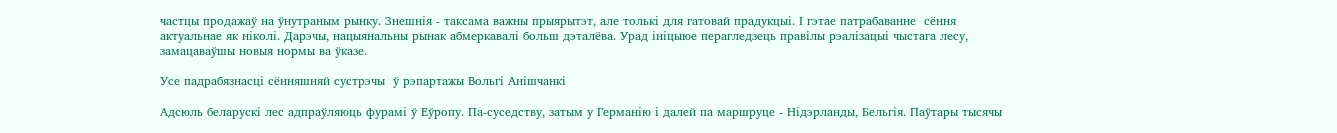частцы продажаў на ўнутраным рынку. Знешнія - таксама важны прыярытэт, але толькі для гатовай прадукцыі. І гэтае патрабаванне  сёння актуальнае як ніколі. Дарэчы, нацыянальны рынак абмеркавалі больш дэталёва. Урад ініцыюе перагледзець правілы рэалізацыі чыстага лесу,  замацаваўшы новыя нормы ва ўказе.

Усе падрабязнасці сённяшняй сустрэчы  ў рэпартажы Вольгі Анішчанкі

Адсюль беларускі лес адпраўляюць фурамі ў Еўропу. Па-суседству, затым у Германію і далей па маршруце - Нідэрланды, Бельгія. Паўтары тысячы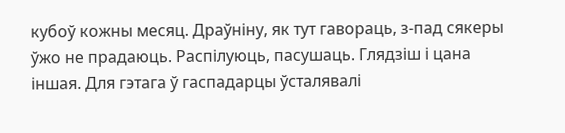кубоў кожны месяц. Драўніну, як тут гавораць, з-пад сякеры ўжо не прадаюць. Распілуюць, пасушаць. Глядзіш і цана  іншая. Для гэтага ў гаспадарцы ўсталявалі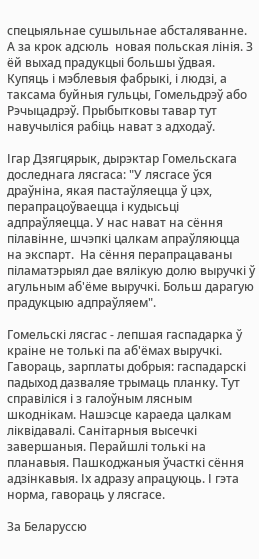спецыяльнае сушыльнае абсталяванне. А за крок адсюль  новая польская лінія. З ёй выхад прадукцыі большы ўдвая. Купяць і мэблевыя фабрыкі, і людзі, а таксама буйныя гульцы, Гомельдрэў або Рэчыцадрэў. Прыбытковы тавар тут навучыліся рабіць нават з адходаў.

Ігар Дзягцярык, дырэктар Гомельскага доследнага лясгаса: "У лясгасе ўся драўніна, якая пастаўляецца ў цэх, перапрацоўваецца і кудысьці адпраўляецца. У нас нават на сёння пілавінне, шчэпкі цалкам апраўляюцца на экспарт.  На сёння перапрацаваны піламатэрыял дае вялікую долю выручкі ў агульным аб'ёме выручкі. Больш дарагую прадукцыю адпраўляем".

Гомельскі лясгас - лепшая гаспадарка ў краіне не толькі па аб'ёмах выручкі. Гавораць, зарплаты добрыя: гаспадарскі падыход дазваляе трымаць планку. Тут справіліся і з галоўным лясным шкоднікам. Нашэсце караеда цалкам ліквідавалі. Санітарныя высечкі завершаныя. Перайшлі толькі на планавыя. Пашкоджаныя ўчасткі сёння адзінкавыя. Іх адразу апрацуюць. І гэта норма, гавораць у лясгасе.

За Беларуссю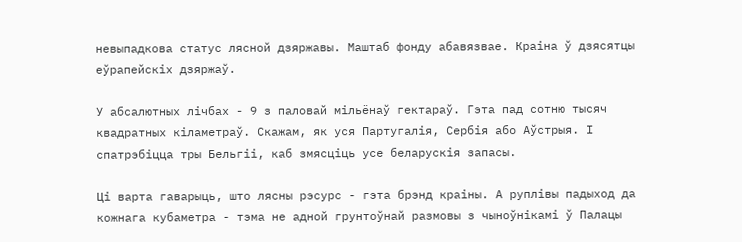невыпадкова статус лясной дзяржавы. Маштаб фонду абавязвае. Краіна ў дзясятцы еўрапейскіх дзяржаў.

У абсалютных лічбах - 9 з паловай мільёнаў гектараў. Гэта пад сотню тысяч квадратных кіламетраў. Скажам, як уся Партугалія, Сербія або Аўстрыя. І спатрэбіцца тры Бельгіі, каб змясціць усе беларускія запасы.

Ці варта гаварыць, што лясны рэсурс - гэта брэнд краіны. А руплівы падыход да кожнага кубаметра - тэма не адной грунтоўнай размовы з чыноўнікамі ў Палацы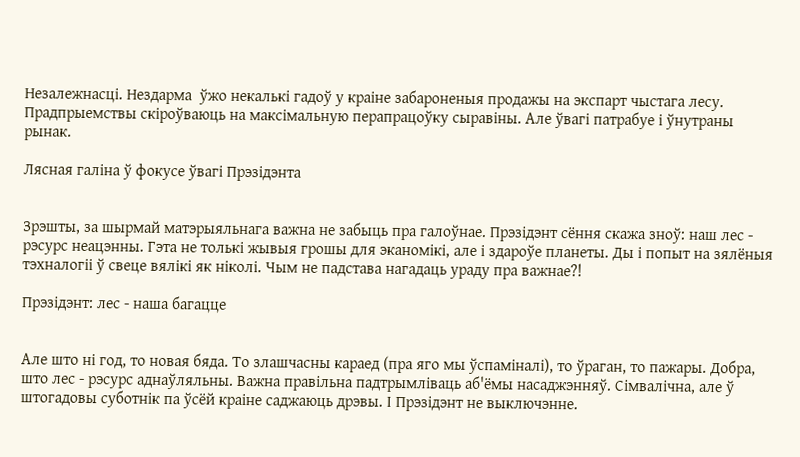Незалежнасці. Нездарма  ўжо некалькі гадоў у краіне забароненыя продажы на экспарт чыстага лесу. Прадпрыемствы скіроўваюць на максімальную перапрацоўку сыравіны. Але ўвагі патрабуе і ўнутраны рынак.

Лясная галіна ў фокусе ўвагі Прэзідэнта


Зрэшты, за шырмай матэрыяльнага важна не забыць пра галоўнае. Прэзідэнт сёння скажа зноў: наш лес - рэсурс неацэнны. Гэта не толькі жывыя грошы для эканомікі, але і здароўе планеты. Ды і попыт на зялёныя тэхналогіі ў свеце вялікі як ніколі. Чым не падстава нагадаць ураду пра важнае?!

Прэзідэнт: лес - наша багацце


Але што ні год, то новая бяда. То злашчасны караед (пра яго мы ўспаміналі), то ўраган, то пажары. Добра, што лес - рэсурс аднаўляльны. Важна правільна падтрымліваць аб'ёмы насаджэнняў. Сімвалічна, але ў штогадовы суботнік па ўсёй краіне саджаюць дрэвы. І Прэзідэнт не выключэнне.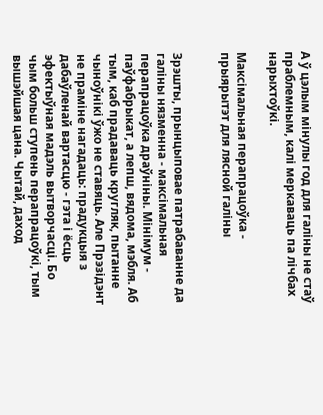А ў цэлым мінулы год для галіны не стаў праблемным, калі меркаваць па лічбах нарыхтоўкі.

Максімальная перапрацоўка - прыярытэт для лясной галіны


Зрэшты, прынцыповае патрабаванне да галіны нязменна - максімальная перапрацоўка драўніны. Мінімум - паўфабрыкат, а лепш, вядома, мэбля. Аб тым, каб прадаваць кругляк, пытанне чыноўнікі ўжо не ставяць. Але Прэзідэнт не праміне нагадаць: прадукцыя з дабаўленай вартасцю - гэта і ёсць эфектыўная мадэль вытворчасці. Бо чым больш ступень перапрацоўкі, тым вышэйшая цана. Чытай, даход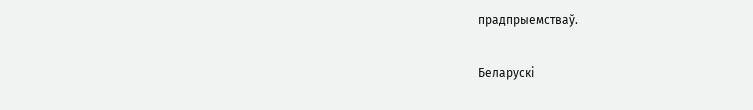прадпрыемстваў.

Беларускі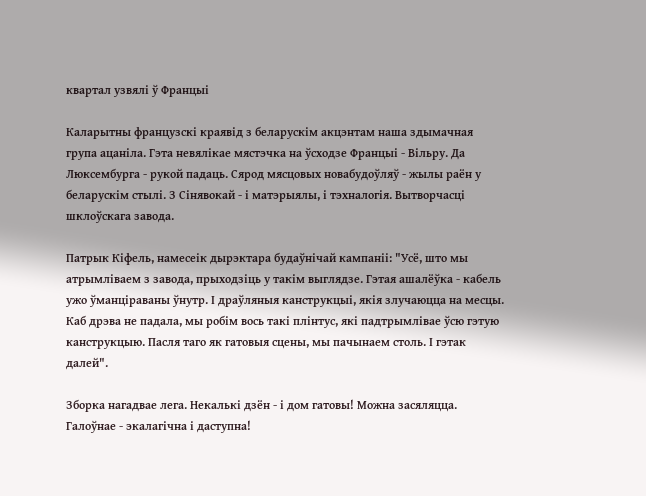квартал узвялі ў Францыі

Каларытны французскі краявід з беларускім акцэнтам наша здымачная група ацаніла. Гэта невялікае мястэчка на ўсходзе Францыі - Вільру. Да Люксембурга - рукой падаць. Сярод мясцовых новабудоўляў - жылы раён у беларускім стылі. З Сінявокай - і матэрыялы, і тэхналогія. Вытворчасці шклоўскага завода.

Патрык Кіфель, намесеік дырэктара будаўнічай кампаніі: "Усё, што мы атрымліваем з завода, прыходзіць у такім выглядзе. Гэтая ашалёўка - кабель ужо ўманціраваны ўнутр. І драўляныя канструкцыі, якія злучаюцца на месцы. Каб дрэва не падала, мы робім вось такі плінтус, які падтрымлівае ўсю гэтую канструкцыю. Пасля таго як гатовыя сцены, мы пачынаем столь. І гэтак далей".

Зборка нагадвае лега. Некалькі дзён - і дом гатовы! Можна засяляцца. Галоўнае - экалагічна і даступна!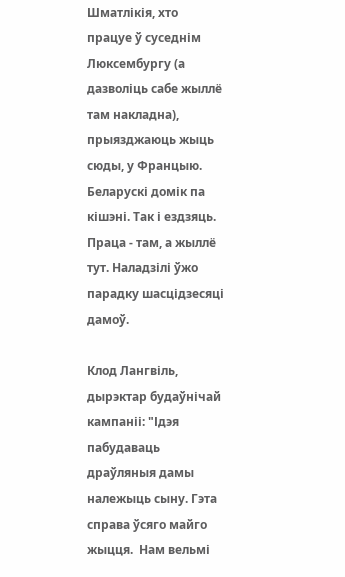Шматлікія, хто працуе ў суседнім Люксембургу (а дазволіць сабе жыллё там накладна), прыязджаюць жыць сюды, у Францыю. Беларускі домік па кішэні. Так і ездзяць. Праца - там, а жыллё тут. Наладзілі ўжо парадку шасцідзесяці дамоў.

Клод Лангвіль, дырэктар будаўнічай кампаніі: "Ідэя пабудаваць драўляныя дамы належыць сыну. Гэта справа ўсяго майго жыцця.  Нам вельмі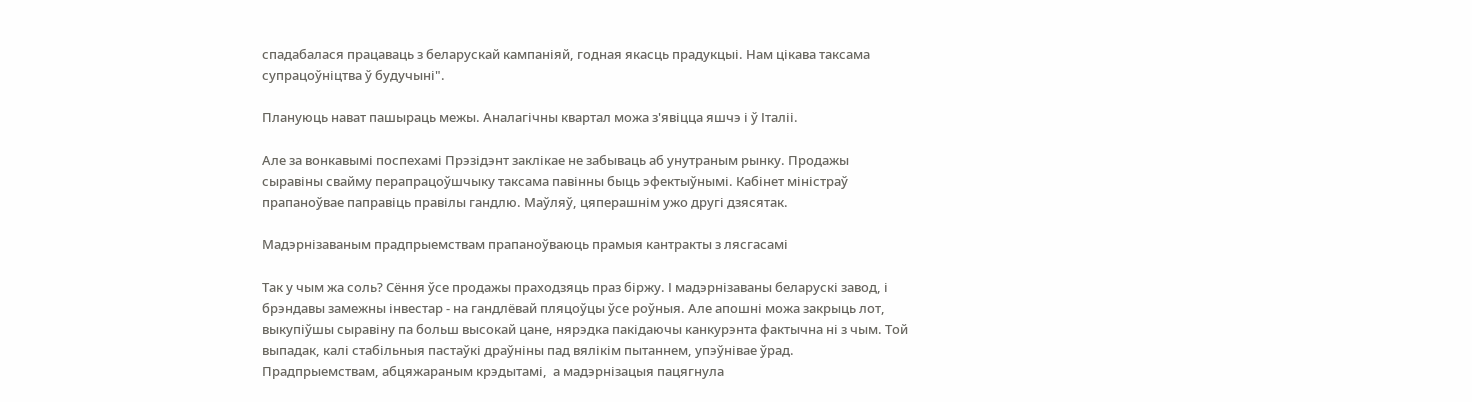спадабалася працаваць з беларускай кампаніяй, годная якасць прадукцыі. Нам цікава таксама супрацоўніцтва ў будучыні".

Плануюць нават пашыраць межы. Аналагічны квартал можа з'явіцца яшчэ і ў Італіі.

Але за вонкавымі поспехамі Прэзідэнт заклікае не забываць аб унутраным рынку. Продажы сыравіны свайму перапрацоўшчыку таксама павінны быць эфектыўнымі. Кабінет міністраў прапаноўвае паправіць правілы гандлю. Маўляў, цяперашнім ужо другі дзясятак.

Мадэрнізаваным прадпрыемствам прапаноўваюць прамыя кантракты з лясгасамі

Так у чым жа соль? Сёння ўсе продажы праходзяць праз біржу. І мадэрнізаваны беларускі завод, і брэндавы замежны інвестар - на гандлёвай пляцоўцы ўсе роўныя. Але апошні можа закрыць лот, выкупіўшы сыравіну па больш высокай цане, нярэдка пакідаючы канкурэнта фактычна ні з чым. Той выпадак, калі стабільныя пастаўкі драўніны пад вялікім пытаннем, упэўнівае ўрад. Прадпрыемствам, абцяжараным крэдытамі,  а мадэрнізацыя пацягнула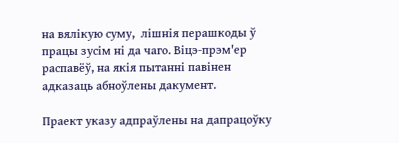на вялікую суму,  лішнія перашкоды ў працы зусім ні да чаго. Віцэ-прэм'ер распавёў, на якія пытанні павінен адказаць абноўлены дакумент.

Праект указу адпраўлены на дапрацоўку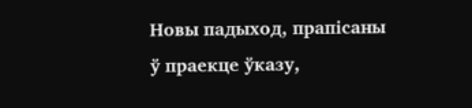Новы падыход, прапісаны ў праекце ўказу,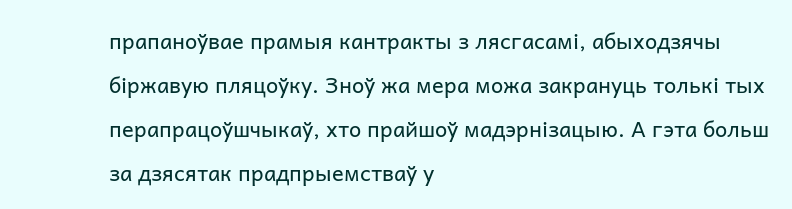прапаноўвае прамыя кантракты з лясгасамі, абыходзячы біржавую пляцоўку. Зноў жа мера можа закрануць толькі тых перапрацоўшчыкаў, хто прайшоў мадэрнізацыю. А гэта больш за дзясятак прадпрыемстваў у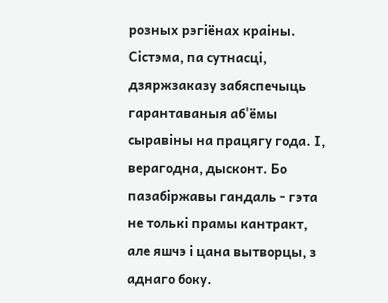розных рэгіёнах краіны. Сістэма, па сутнасці, дзяржзаказу забяспечыць гарантаваныя аб'ёмы сыравіны на працягу года. І, верагодна, дысконт. Бо пазабіржавы гандаль - гэта не толькі прамы кантракт, але яшчэ і цана вытворцы, з аднаго боку.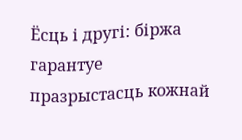Ёсць і другі: біржа гарантуе празрыстасць кожнай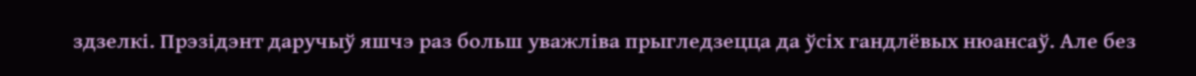здзелкі. Прэзідэнт даручыў яшчэ раз больш уважліва прыгледзецца да ўсіх гандлёвых нюансаў. Але без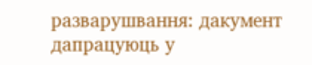разварушвання: дакумент дапрацуюць у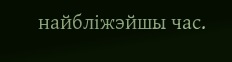найбліжэйшы час.